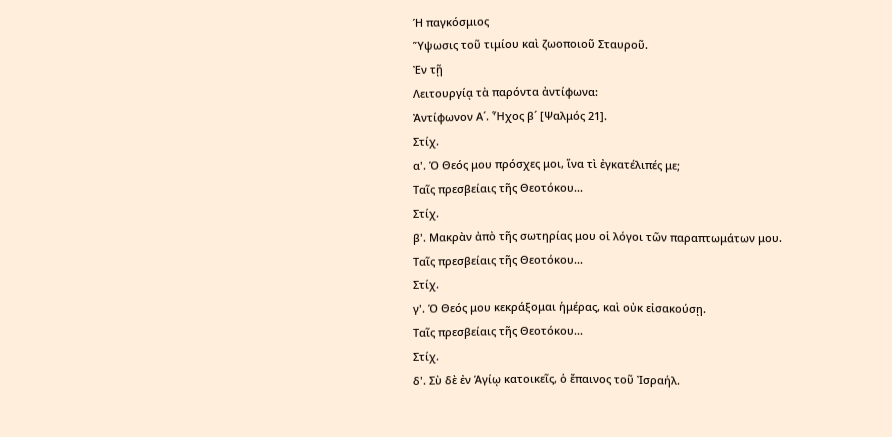Ἡ παγκόσμιος
Ὕψωσις τοῦ τιμίου καὶ ζωοποιοῦ Σταυροῦ.
Ἐν τῇ
Λειτουργίᾳ τὰ παρόντα ἀντίφωνα:
Ἀντίφωνον Α´. Ἦχος β´ [Ψαλμός 21].
Στίχ.
α'. Ὁ Θεός μου πρόσχες μοι, ἵνα τὶ ἐγκατέλιπές με;
Ταῖς πρεσβείαις τῆς Θεοτόκου...
Στίχ.
β'. Μακρὰν ἀπὸ τῆς σωτηρίας μου οἱ λόγοι τῶν παραπτωμάτων μου.
Ταῖς πρεσβείαις τῆς Θεοτόκου...
Στίχ.
γ'. Ὁ Θεός μου κεκράξομαι ἡμέρας, καὶ οὐκ εἰσακούσῃ.
Ταῖς πρεσβείαις τῆς Θεοτόκου...
Στίχ.
δ'. Σὺ δὲ ἐν Ἁγίῳ κατοικεῖς, ὁ ἔπαινος τοῦ Ἰσραήλ.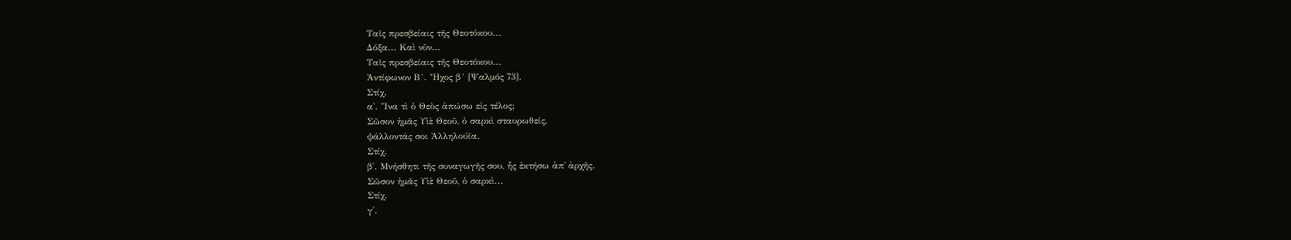Ταῖς πρεσβείαις τῆς Θεοτόκου...
Δόξα... Καὶ νῦν...
Ταῖς πρεσβείαις τῆς Θεοτόκου...
Ἀντίφωνον Β´. Ἦχος β´ [Ψαλμός 73].
Στίχ.
α'. Ἴνα τὶ ὁ Θεὸς ἀπώσω εἰς τέλος;
Σῶσον ἡμᾶς Υἱὲ Θεοῦ, ὁ σαρκὶ σταυρωθείς,
ψάλλοντάς σοι Ἀλληλούϊα.
Στίχ.
β'. Μνήσθητι τῆς συναγωγῆς σου, ἧς ἐκτήσω ἀπ᾿ ἀρχῆς.
Σῶσον ἡμᾶς Υἱὲ Θεοῦ, ὁ σαρκὶ...
Στίχ.
γ'.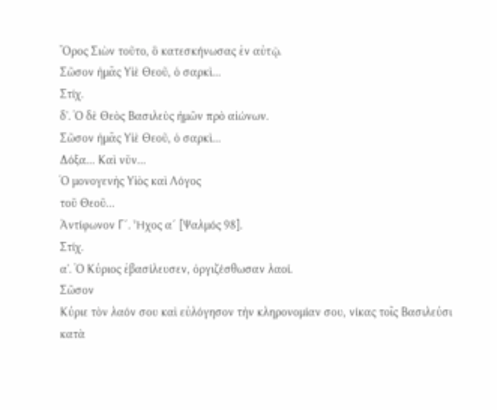Ὄρος Σιὼν τοῦτο, ὃ κατεσκήνωσας ἐν αὐτῷ.
Σῶσον ἡμᾶς Υἱὲ Θεοῦ, ὁ σαρκὶ...
Στίχ.
δ'. Ὁ δὲ Θεὸς Βασιλεὺς ἡμῶν πρὸ αἰώνων.
Σῶσον ἡμᾶς Υἱὲ Θεοῦ, ὁ σαρκὶ...
Δόξα... Καὶ νῦν...
Ὁ μονογενὴς Υἱὸς καὶ Λόγος
τοῦ Θεοῦ...
Ἀντίφωνον Γ´. Ἦχος α´ [Ψαλμός 98].
Στίχ.
α'. Ὁ Κύριος ἐβασίλευσεν, ὀργιζέσθωσαν λαοί.
Σῶσον
Κύριε τὸν λαόν σου καὶ εὐλόγησον τὴν κληρονομίαν σου, νίκας τοῖς Βασιλεύσι κατὰ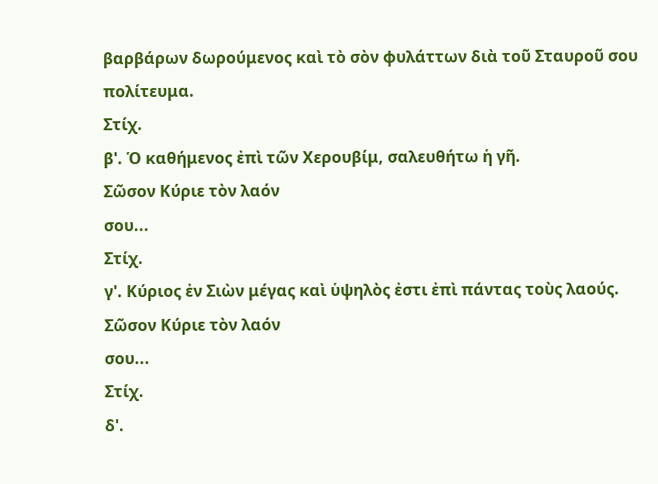βαρβάρων δωρούμενος καὶ τὸ σὸν φυλάττων διὰ τοῦ Σταυροῦ σου πολίτευμα.
Στίχ.
β'. Ὁ καθήμενος ἐπὶ τῶν Χερουβίμ, σαλευθήτω ἡ γῆ.
Σῶσον Κύριε τὸν λαόν
σου...
Στίχ.
γ'. Κύριος ἐν Σιὼν μέγας καὶ ὑψηλὸς ἐστι ἐπὶ πάντας τοὺς λαούς.
Σῶσον Κύριε τὸν λαόν
σου...
Στίχ.
δ'.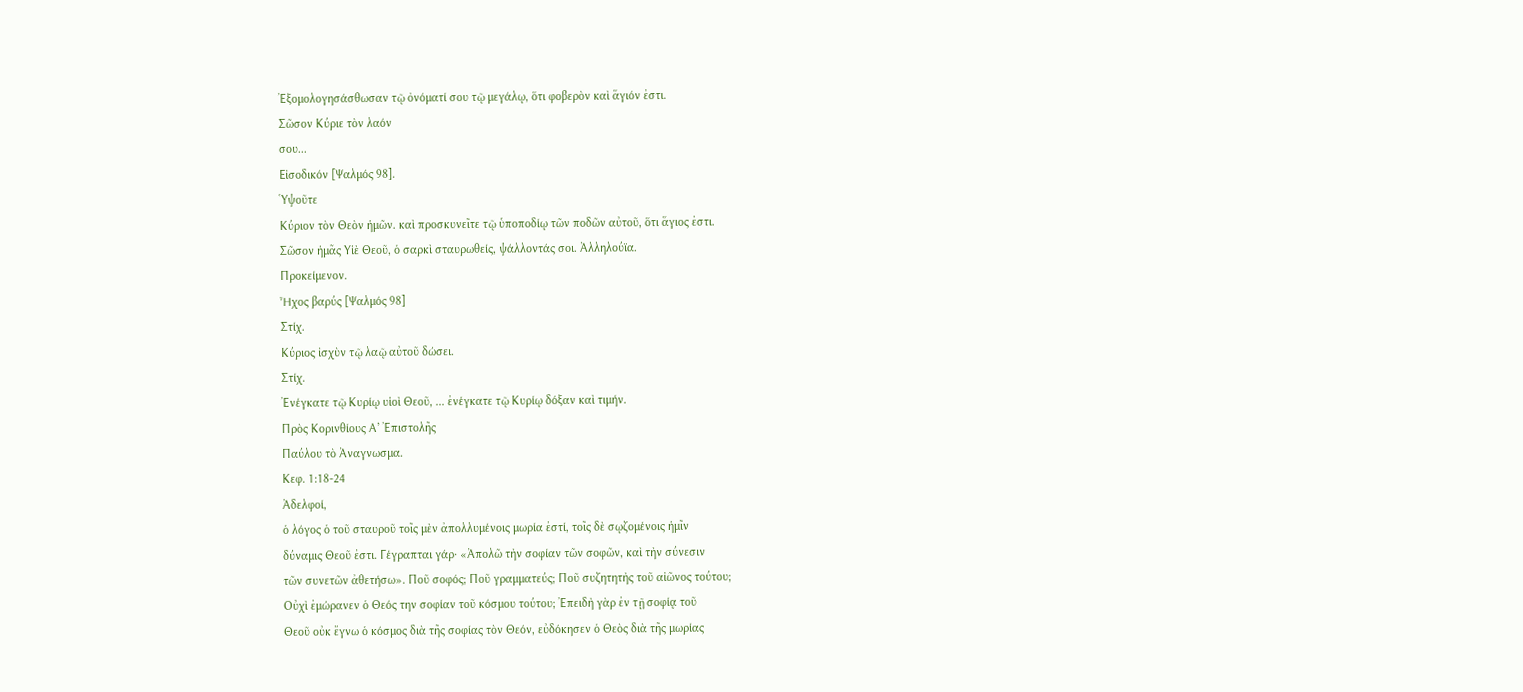Ἐξομολογησάσθωσαν τῷ ὀνόματί σου τῷ μεγάλῳ, ὅτι φοβερὸν καὶ ἅγιόν ἐστι.
Σῶσον Κύριε τὸν λαόν
σου...
Εἰσοδικόν [Ψαλμός 98].
Ὑψοῦτε
Κύριον τὸν Θεὸν ἡμῶν. καὶ προσκυνεῖτε τῷ ὑποποδίῳ τῶν ποδῶν αὐτοῦ, ὅτι ἅγιος ἐστι.
Σῶσον ἡμᾶς Υἱὲ Θεοῦ, ὁ σαρκὶ σταυρωθείς, ψάλλοντάς σοι. Ἀλληλούϊα.
Προκείμενον.
Ἦχος βαρύς [Ψαλμός 98]
Στίχ.
Κύριος ἰσχὺν τῷ λαῷ αὐτοῦ δώσει.
Στίχ.
Ἐνέγκατε τῷ Κυρίῳ υἱοὶ Θεοῦ, ... ἐνέγκατε τῷ Κυρίῳ δόξαν καὶ τιμήν.
Πρὸς Κορινθίους Α’ Ἐπιστολῆς
Παύλου τὸ Ἀναγνωσμα.
Κεφ. 1:18-24
Ἀδελφοί,
ὁ λόγος ὁ τοῦ σταυροῦ τοῖς μὲν ἀπολλυμένοις μωρία ἐστί, τοῖς δὲ σῳζομένοις ἡμῖν
δύναμις Θεοῦ ἐστι. Γέγραπται γάρ· «Ἀπολῶ τὴν σοφίαν τῶν σοφῶν, καὶ τὴν σύνεσιν
τῶν συνετῶν ἀθετήσω». Ποῦ σοφός; Ποῦ γραμματεύς; Ποῦ συζητητὴς τοῦ αἰῶνος τούτου;
Οὐχὶ ἐμώρανεν ὁ Θεός την σοφίαν τοῦ κόσμου τούτου; Ἐπειδὴ γὰρ ἐν τῇ σοφίᾳ τοῦ
Θεοῦ οὐκ ἔγνω ὁ κόσμος διὰ τῆς σοφίας τὸν Θεόν, εὐδόκησεν ὁ Θεὸς διὰ τῆς μωρίας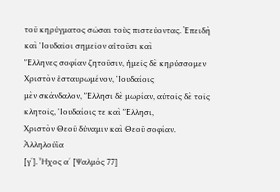τοῦ κηρύγματος σῶσαι τοὺς πιστεύοντας. Ἐπειδὴ καὶ ᾿Ιουδαῖοι σημεῖον αἰτοῦσι καὶ
῞Ελληνες σοφίαν ζητοῦσιν, ἡμεῖς δὲ κηρύσσομεν Χριστὸν ἐσταυρωμένον, ᾿Ιουδαίοις
μὲν σκάνδαλον, ῞Ελλησι δὲ μωρίαν, αὐτοῖς δὲ τοῖς κλητοῖς, ᾿Ιουδαίοις τε καὶ ῞Ελλησι,
Χριστὸν Θεοῦ δύναμιν καὶ Θεοῦ σοφίαν.
Ἀλληλούϊα
[γ΄]. Ἦχος α΄ [Ψαλμός 77]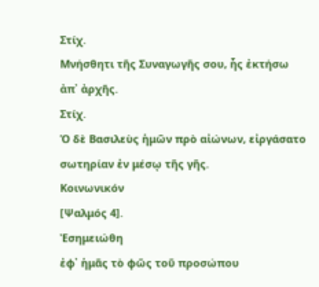Στίχ.
Μνήσθητι τῆς Συναγωγῆς σου, ἧς ἐκτήσω ἀπ᾿ ἀρχῆς.
Στίχ.
Ὁ δὲ Βασιλεὺς ἡμῶν πρὸ αἰώνων, εἰργάσατο σωτηρίαν ἐν μέσῳ τῆς γῆς.
Κοινωνικόν
[Ψαλμός 4].
Ἐσημειώθη
ἐφ᾿ ἡμᾶς τὸ φῶς τοῦ προσώπου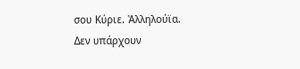σου Κύριε. Ἀλληλούϊα.
Δεν υπάρχουν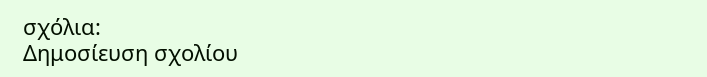σχόλια:
Δημοσίευση σχολίου